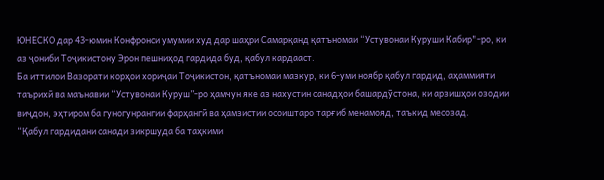ЮНЕСКО дар 43-юмин Конфронси умумии худ дар шаҳри Самарқанд қатъномаи “Устувонаи Куруши Кабир"-ро, ки аз ҷониби Тоҷикистону Эрон пешниҳод гардида буд, қабул кардааст.
Ба иттилои Вазорати корҳои хориҷаи Тоҷикистон, қатъномаи мазкур, ки 6-уми ноябр қабул гардид, аҳаммияти таърихӣ ва маънавии “Устувонаи Куруш”-ро ҳамчун яке аз нахустин санадҳои башардӯстона, ки арзишҳои озодии виҷдон, эҳтиром ба гуногунрангии фарҳангӣ ва ҳамзистии осоиштаро тарғиб менамояд, таъкид месозад.
“Қабул гардидани санади зикршуда ба таҳкими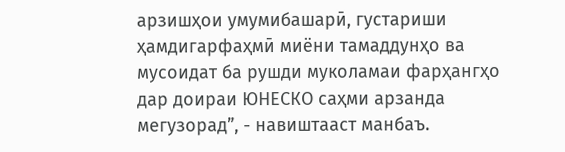арзишҳои умумибашарӣ, густариши ҳамдигарфаҳмӣ миёни тамаддунҳо ва мусоидат ба рушди муколамаи фарҳангҳо дар доираи ЮНЕСКО саҳми арзанда мегузорад”, - навиштааст манбаъ.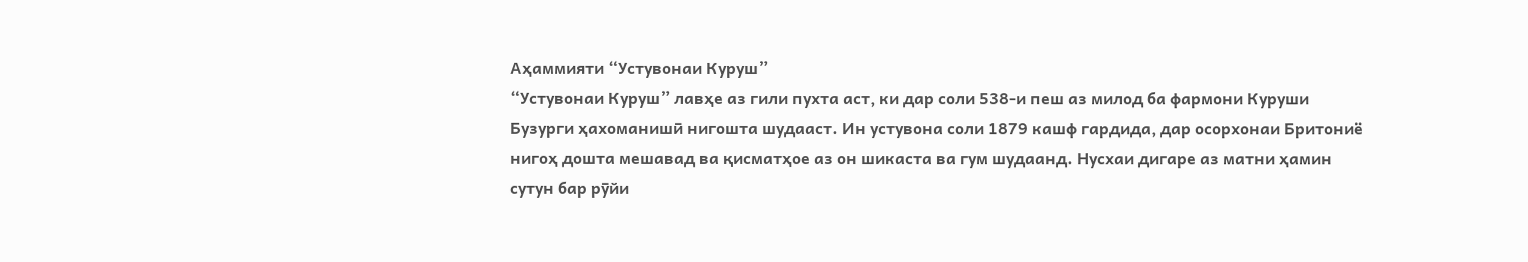Аҳаммияти “Устувонаи Куруш”
“Устувонаи Куруш” лавҳе аз гили пухта аст, ки дар соли 538-и пеш аз милод ба фармони Куруши Бузурги ҳахоманишӣ нигошта шудааст. Ин устувона соли 1879 кашф гардида, дар осорхонаи Бритониё нигоҳ дошта мешавад ва қисматҳое аз он шикаста ва гум шудаанд. Нусхаи дигаре аз матни ҳамин сутун бар рӯйи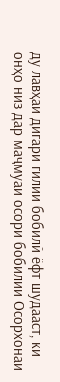ду лавҳаи дигари гилии бобилӣ ёфт шудааст, ки онҳо низ дар маҷмуаи осори бобилии Осорхонаи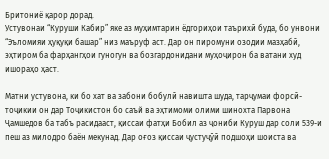Бритониё қарор дорад.
Устувонаи “Куруши Кабир” яке аз муҳимтарин ёдгориҳои таърихӣ буда, бо унвони “Эъломияи ҳуқуқи башар” низ маъруф аст. Дар он пиромуни озодии мазҳабӣ, эҳтиром ба фарҳангҳои гуногун ва бозгардонидани муҳоҷирон ба ватани худ ишораҳо ҳаст.

Матни устувона, ки бо хат ва забони бобулӣ навишта шуда, тарҷумаи форсӣ-тоҷикии он дар Тоҷикистон бо саъй ва эҳтимоми олими шинохта Парвона Ҷамшедов ба табъ расидааст, қиссаи фатҳи Бобил аз ҷониби Куруш дар соли 539-и пеш аз милодро баён мекунад. Дар оғоз қиссаи ҷустуҷӯӣ подшоҳи шоиста ва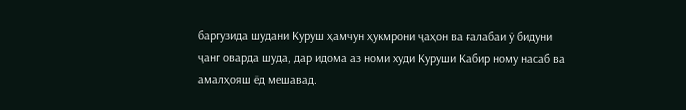баргузида шудани Куруш ҳамчун ҳукмрони ҷаҳон ва ғалабаи ӯ бидуни ҷанг оварда шуда, дар идома аз номи худи Куруши Кабир ному насаб ва амалҳояш ёд мешавад.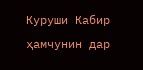Куруши Кабир ҳамчунин дар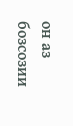он аз бозсозии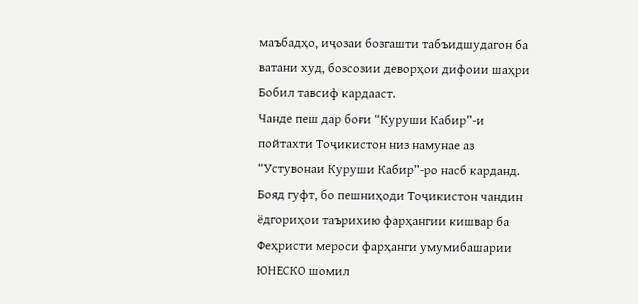маъбадҳо, иҷозаи бозгашти табъидшудагон ба ватани худ, бозсозии деворҳои дифоии шаҳри Бобил тавсиф кардааст.
Чанде пеш дар боғи “Куруши Кабир”-и пойтахти Тоҷикистон низ намунае аз “Устувонаи Куруши Кабир”-ро насб карданд.
Бояд гуфт, бо пешниҳоди Тоҷикистон чандин ёдгориҳои таърихию фарҳангии кишвар ба Феҳристи мероси фарҳанги умумибашарии ЮНЕСКО шомил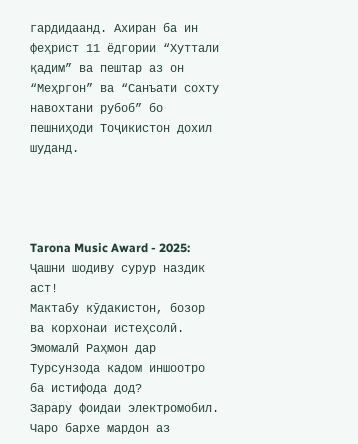гардидаанд. Ахиран ба ин феҳрист 11 ёдгории “Хуттали қадим” ва пештар аз он “Меҳргон” ва “Санъати сохту навохтани рубоб” бо пешниҳоди Тоҷикистон дохил шуданд.




Tarona Music Award - 2025: Ҷашни шодиву сурур наздик аст!
Мактабу кӯдакистон, бозор ва корхонаи истеҳсолӣ. Эмомалӣ Раҳмон дар Турсунзода кадом иншоотро ба истифода дод?
Зарару фоидаи электромобил. Чаро бархе мардон аз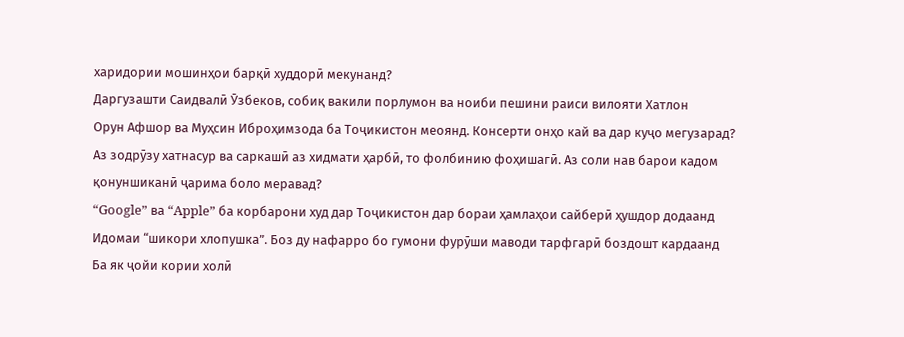харидории мошинҳои барқӣ худдорӣ мекунанд?
Даргузашти Саидвалӣ Ӯзбеков, собиқ вакили порлумон ва ноиби пешини раиси вилояти Хатлон
Орун Афшор ва Муҳсин Иброҳимзода ба Тоҷикистон меоянд. Консерти онҳо кай ва дар куҷо мегузарад?
Аз зодрӯзу хатнасур ва саркашӣ аз хидмати ҳарбӣ, то фолбинию фоҳишагӣ. Аз соли нав барои кадом қонуншиканӣ ҷарима боло меравад?
“Google” ва “Apple” ба корбарони худ дар Тоҷикистон дар бораи ҳамлаҳои сайберӣ ҳушдор додаанд
Идомаи “шикори хлопушка”. Боз ду нафарро бо гумони фурӯши маводи тарфгарӣ боздошт кардаанд
Ба як ҷойи кории холӣ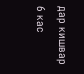дар кишвар 6 кас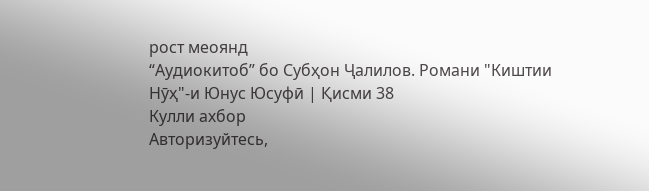рост меоянд
“Аудиокитоб” бо Субҳон Ҷалилов. Романи "Киштии Нӯҳ"-и Юнус Юсуфӣ | Қисми 38
Кулли ахбор
Авторизуйтесь,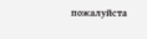пожалуйста